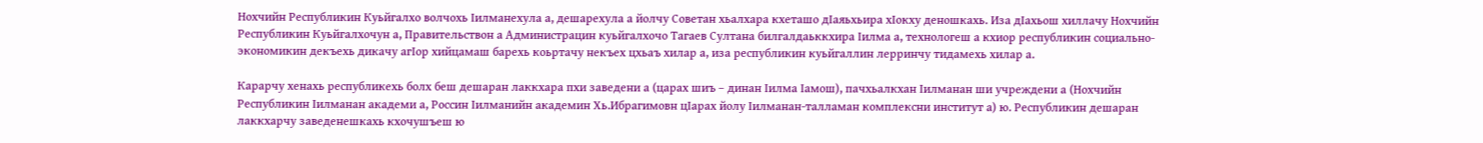Нохчийн Республикин Куьйгалхо волчохь Iилманехула а, дешарехула а йолчу Советан хьалхара кхеташо дIаяьхьира хIокху деношкахь. Иза дIахьош хиллачу Нохчийн Республикин Куьйгалхочун а, Правительствон а Администрацин куьйгалхочо Тагаев Султана билгалдаьккхира Iилма а, технологеш а кхиор республикин социально-экономикин декъехь дикачу агIор хийцамаш барехь коьртачу некъех цхьаъ хилар а, иза республикин куьйгаллин лерринчу тидамехь хилар а.

Карарчу хенахь республикехь болх беш дешаран лаккхара пхи заведени а (царах шиъ – динан Iилма Iамош), пачхьалкхан Iилманан ши учреждени а (Нохчийн Республикин Iилманан академи а, Россин Iилманийн академин Хь.Ибрагимовн цIарах йолу Iилманан-талламан комплексни институт а) ю. Республикин дешаран лаккхарчу заведенешкахь кхочушъеш ю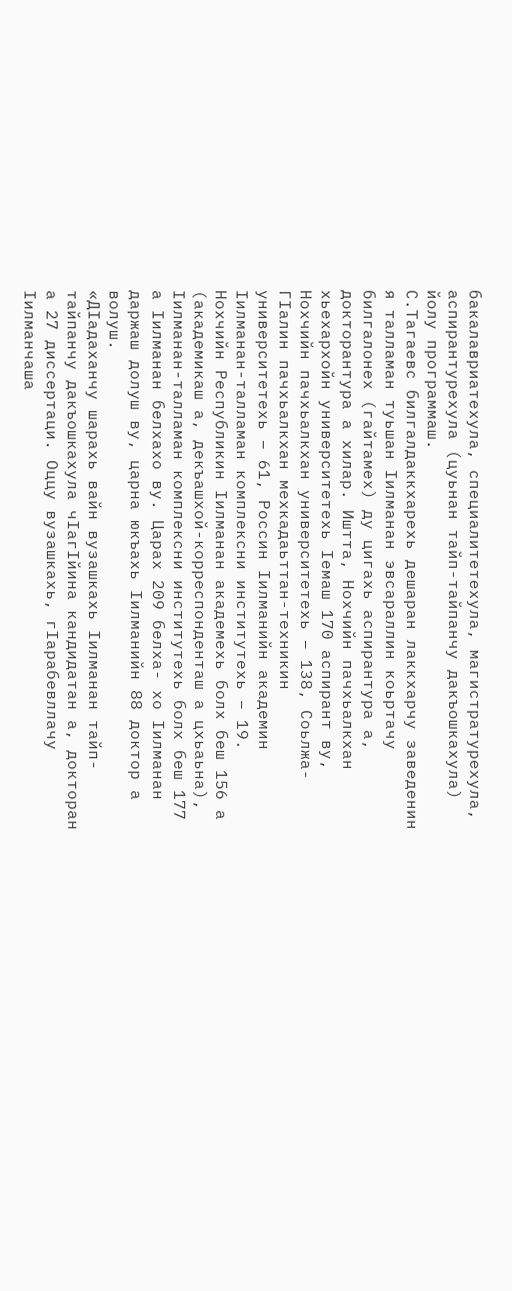бакалавриатехула, специалитетехула, магистратурехула, аспирантурехула (цуьнан тайп-тайпанчу дакъошкахула) йолу программаш.
С.Тагаевс билгалдаккхарехь дешаран лаккхарчу заведенин я талламан туьшан Iилманан эвсараллин коьртачу билгалонех (гайтамех) ду цигахь аспирантура а, докторантура а хилар. Иштта, Нохчийн пачхьалкхан хьехархойн университетехь Iемаш 170 аспирант ву, Нохчийн пачхьалкхан университетехь – 138, Соьлжа-ГIалин пачхьалкхан мехкадаьттан-техникин университетехь – 61, Россин Iилманийн академин Iилманан-талламан комплексни институтехь – 19.
Нохчийн Республикин Iилманан академехь болх беш 156 а (академикаш а, декъашхой-корреспонденташ а цхьаьна), Iилманан-талламан комплексни институтехь болх беш 177 а Iилманан белхахо ву. Царах 209 белха- хо Iилманан даржаш долуш ву, царна юкъахь Iилманийн 88 доктор а волуш.
«ДIадаханчу шарахь вайн вузашкахь Iилманан тайп-тайпанчу дакъошкахула чIагIйина кандидатан а, докторан а 27 диссертаци. Оццу вузашкахь, гIарабевллачу Iилманчаша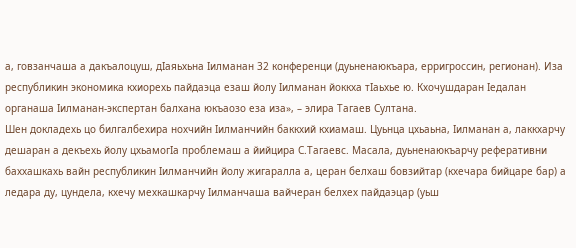а, говзанчаша а дакъалоцуш, дIаяьхьна Iилманан 32 конференци (дуьненаюкъара, ерригроссин, регионан). Иза республикин экономика кхиорехь пайдаэца езаш йолу Iилманан йоккха тIаьхье ю. Кхочушдаран Iедалан органаша Iилманан-экспертан балхана юкъаозо еза иза», – элира Тагаев Султана.
Шен докладехь цо билгалбехира нохчийн Iилманчийн баккхий кхиамаш. Цуьнца цхьаьна, Iилманан а, лаккхарчу дешаран а декъехь йолу цхьамогIа проблемаш а йийцира С.Тагаевс. Масала, дуьненаюкъарчу реферативни баххашкахь вайн республикин Iилманчийн йолу жигаралла а, церан белхаш бовзийтар (кхечара бийцаре бар) а ледара ду, цундела, кхечу мехкашкарчу Iилманчаша вайчеран белхех пайдаэцар (уьш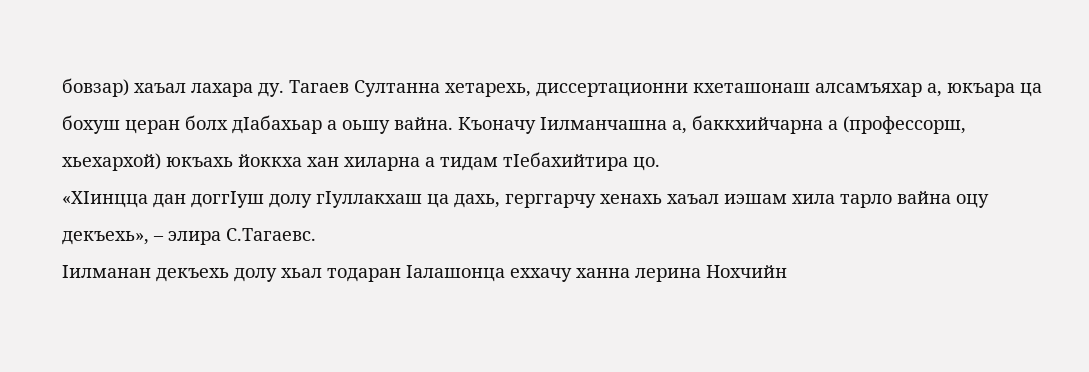бовзар) хаъал лахара ду. Тагаев Султанна хетарехь, диссертационни кхеташонаш алсамъяхар а, юкъара ца бохуш церан болх дIабахьар а оьшу вайна. Къоначу Iилманчашна а, баккхийчарна а (профессорш, хьехархой) юкъахь йоккха хан хиларна а тидам тIебахийтира цо.
«ХIинцца дан доггIуш долу гIуллакхаш ца дахь, герггарчу хенахь хаъал иэшам хила тарло вайна оцу декъехь», – элира С.Тагаевс.
Iилманан декъехь долу хьал тодаран Iалашонца еххачу ханна лерина Нохчийн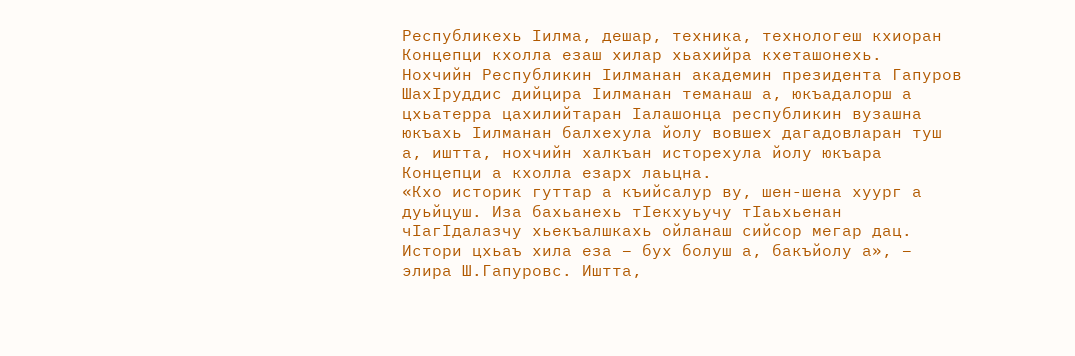Республикехь Iилма, дешар, техника, технологеш кхиоран Концепци кхолла езаш хилар хьахийра кхеташонехь.
Нохчийн Республикин Iилманан академин президента Гапуров ШахIруддис дийцира Iилманан теманаш а, юкъадалорш а цхьатерра цахилийтаран Iалашонца республикин вузашна юкъахь Iилманан балхехула йолу вовшех дагадовларан туш а, иштта, нохчийн халкъан исторехула йолу юкъара Концепци а кхолла езарх лаьцна.
«Кхо историк гуттар а къийсалур ву, шен-шена хуург а дуьйцуш. Иза бахьанехь тIекхуьучу тIаьхьенан чIагIдалазчу хьекъалшкахь ойланаш сийсор мегар дац. Истори цхьаъ хила еза – бух болуш а, бакъйолу а», – элира Ш.Гапуровс. Иштта,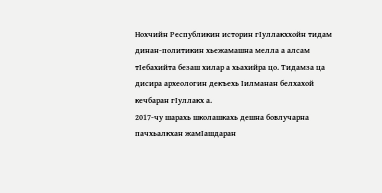Нохчийн Республикин историн гIуллакххойн тидам динан-политикин хьежамашна мелла а алсам тIебахийта безаш хилар а хьахийра цо. Тидамза ца дисира археологин декъехь Iилманан белхахой кечбаран гIуллакх а.
2017-чу шарахь школашкахь дешна бовлучарна пачхьалкхан жамIашдаран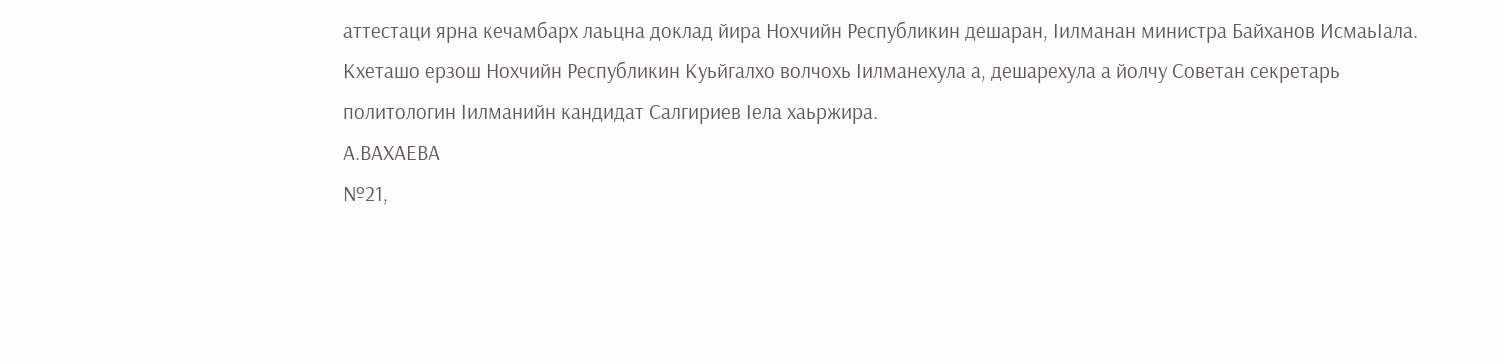аттестаци ярна кечамбарх лаьцна доклад йира Нохчийн Республикин дешаран, Iилманан министра Байханов ИсмаьIала.
Кхеташо ерзош Нохчийн Республикин Куьйгалхо волчохь Iилманехула а, дешарехула а йолчу Советан секретарь политологин Iилманийн кандидат Салгириев Iела хаьржира.
А.ВАХАЕВА
№21,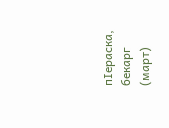пIераска, бекарг (март)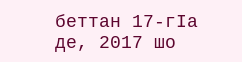беттан 17-гIа де, 2017 шо